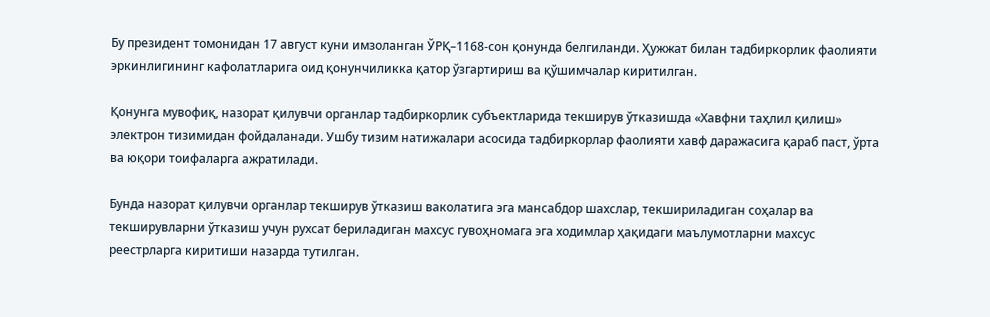Бу президент томонидан 17 август куни имзоланган ЎРҚ–1168-сон қонунда белгиланди. Ҳужжат билан тадбиркорлик фаолияти эркинлигининг кафолатларига оид қонунчиликка қатор ўзгартириш ва қўшимчалар киритилган.

Қонунга мувофиқ, назорат қилувчи органлар тадбиркорлик субъектларида текширув ўтказишда «Хавфни таҳлил қилиш» электрон тизимидан фойдаланади. Ушбу тизим натижалари асосида тадбиркорлар фаолияти хавф даражасига қараб паст, ўрта ва юқори тоифаларга ажратилади.

Бунда назорат қилувчи органлар текширув ўтказиш ваколатига эга мансабдор шахслар, текшириладиган соҳалар ва текширувларни ўтказиш учун рухсат бериладиган махсус гувоҳномага эга ходимлар ҳақидаги маълумотларни махсус реестрларга киритиши назарда тутилган.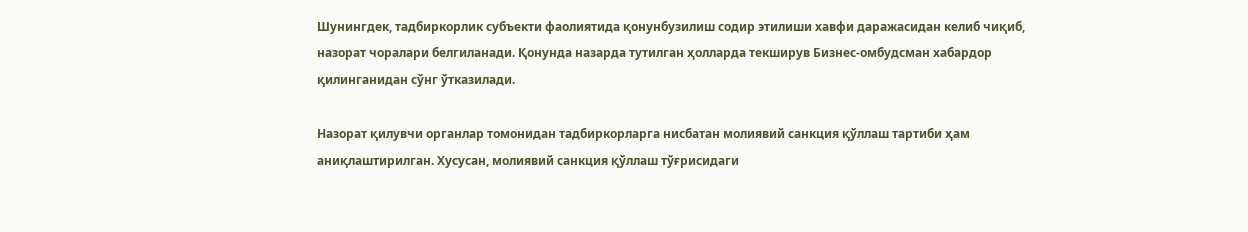Шунингдек, тадбиркорлик субъекти фаолиятида қонунбузилиш содир этилиши хавфи даражасидан келиб чиқиб, назорат чоралари белгиланади. Қонунда назарда тутилган ҳолларда текширув Бизнес-омбудсман хабардор қилинганидан сўнг ўтказилади.

Назорат қилувчи органлар томонидан тадбиркорларга нисбатан молиявий санкция қўллаш тартиби ҳам аниқлаштирилган. Хусусан, молиявий санкция қўллаш тўғрисидаги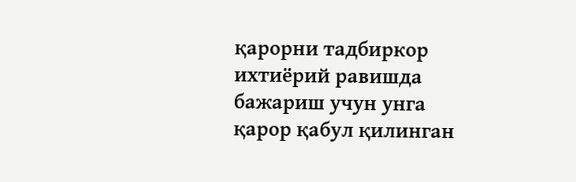қарорни тадбиркор ихтиёрий равишда бажариш учун унга қарор қабул қилинган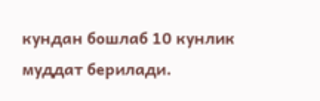кундан бошлаб 10 кунлик муддат берилади.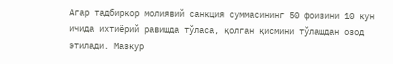Агар тадбиркор молиявий санкция суммасининг 50 фоизини 10 кун ичида ихтиёрий равишда тўласа, қолган қисмини тўлашдан озод этилади. Мазкур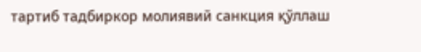тартиб тадбиркор молиявий санкция қўллаш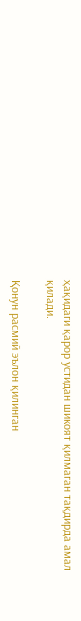ҳақидаги қарор устидан шикоят қилмаган тақдирда амал қилади.

Қонун расмий эълон қилинган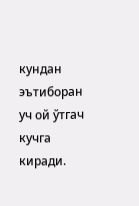кундан эътиборан уч ой ўтгач кучга киради.